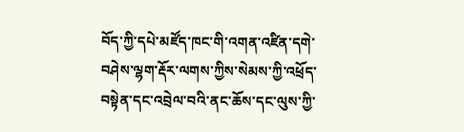བོད་ཀྱི་དཔེ་མཛོད་ཁང་གི་འགན་འཛིན་དགེ་བཤེས་ལྷག་རྡོར་ལགས་ཀྱིས་སེམས་ཀྱི་འཕྲོད་བསྟེན་དང་འབྲེལ་བའི་ནང་ཆོས་དང་ལུས་ཀྱི་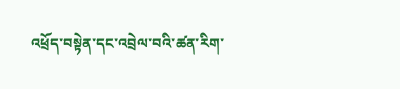འཕྲོད་བསྟེན་དང་འབྲེལ་བའི་ཚན་རིག་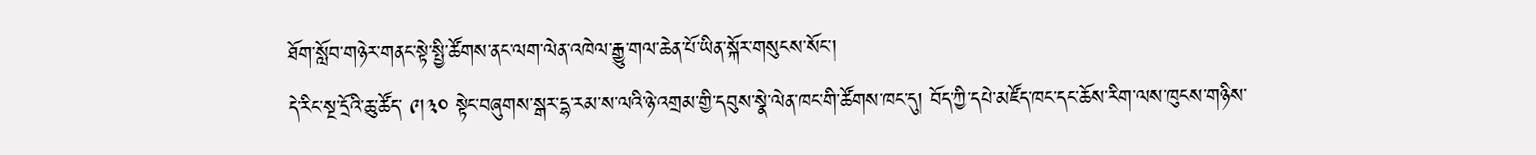ཐོག་སློབ་གཉེར་གནང་སྟེ་སྤྱི་ཚོགས་ནང་ལག་ལེན་འཁེལ་རྒྱུ་གལ་ཆེན་པོ་ཡིན་སྐོར་གསུངས་སོང་།
དེ་རིང་སྔ་དྲོའི་ཆུ་ཚོད་ ༩།༣༠ སྟེང་བཞུགས་སྒར་དྷ་རམ་ས་ལའི་ཉེ་འགྲམ་གྱི་དབུས་སྣེ་ལེན་ཁང་གི་ཚོགས་ཁང་དུ། བོད་ཀྱི་དཔེ་མཛོད་ཁང་དང་ཆོས་རིག་ལས་ཁུངས་གཉིས་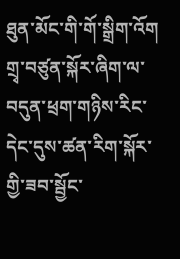ཐུན་མོང་གི་གོ་སྒྲིག་འོག གྲྭ་བཙུན་སྐོར་ཞིག་ལ་བདུན་ཕྲག་གཉིས་རིང་དེང་དུས་ཚན་རིག་སྐོར་གྱི་ཟབ་སྦྱོང་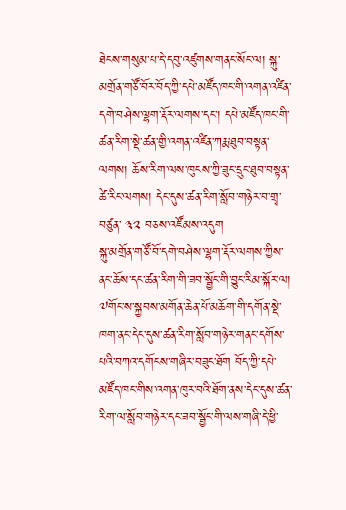ཐེངས་གསུམ་པ་དེ་དབུ་འཛུགས་གནང་སོང་ལ། སྐུ་མགྲོན་གཙོ་བོར་བོད་ཀྱི་དཔེ་མཛོད་ཁང་གི་འགན་འཛིན་དགེ་བཤེས་ལྷག་རྡོར་ལགས་དང་། དཔེ་མཛོད་ཁང་གི་ཚན་རིག་སྡེ་ཚན་གྱི་འགན་འཛིན་ཀརྨ་ཐུབ་བསྟན་ལགས། ཆོས་རིག་ལས་ཁུངས་ཀྱི་ཟུང་དྲུང་ཐུབ་བསྟན་ཚེ་རིང་ལགས། དེང་དུས་ཚན་རིག་སློབ་གཉེར་བ་གྲྭ་བཙུན་ ༣༢ བཅས་འཛོམས་འདུག
སྐུ་མགྲོན་གཙོ་བོ་དགེ་བཤེས་ལྷག་རྡོར་ལགས་ཀྱིས་ནང་ཆོས་དང་ཚན་རིག་གི་ཟབ་སྦྱོང་གི་བྱུང་རིམ་སྐོར་ལ། ༧གོང་ས་སྐྱབས་མགོན་ཆེན་པོ་མཆོག་གི་དགོན་སྡེ་ཁག་ནང་དེང་དུས་ཚན་རིག་སློབ་གཉེར་གནང་དགོས་པའི་བཀའ་དགོངས་གཞིར་བཟུང་ཐོག བོད་ཀྱི་དཔེ་མཛོད་ཁང་གིས་འགན་ཁུར་བའི་ཐོག་ནས་དེང་དུས་ཚན་རིག་ལ་སློབ་གཉེར་དང་ཟབ་སྦྱོང་གི་ལས་གཞི་དེ་ཕྱི་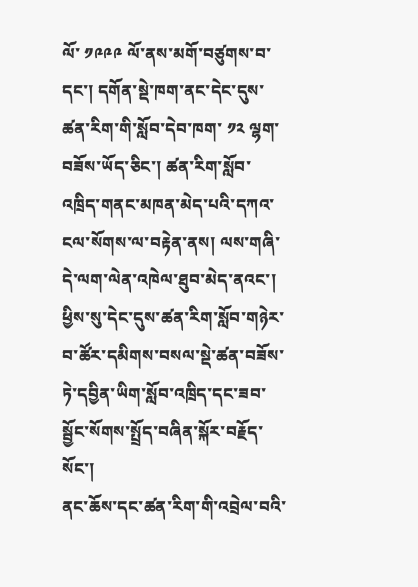ལོ་ ༡༩༩༩ ལོ་ནས་མགོ་བཙུགས་བ་དང་། དགོན་སྡེ་ཁག་ནང་དེང་དུས་ཚན་རིག་གི་སློབ་དེབ་ཁག་ ༡༢ ལྷག་བཟོས་ཡོད་ཅིང་། ཚན་རིག་སློབ་འཁྲིད་གནང་མཁན་མེད་པའི་དཀའ་ངལ་སོགས་ལ་བརྟེན་ནས། ལས་གཞི་དེ་ལག་ལེན་འཁེལ་ཐུབ་མེད་ནའང་། ཕྱིས་སུ་དེང་དུས་ཚན་རིག་སློབ་གཉེར་བ་ཚོར་དམིགས་བསལ་སྡེ་ཚན་བཟོས་ཏེ་དབྱིན་ཡིག་སློབ་འཁྲིད་དང་ཟབ་སྦྱོང་སོགས་སྤྲོད་བཞིན་སྐོར་བརྗོད་སོང་།
ནང་ཆོས་དང་ཚན་རིག་གི་འབྲེལ་བའི་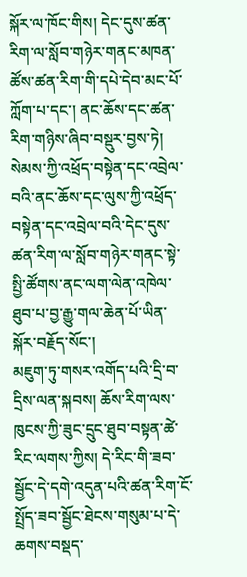སྐོར་ལ་ཁོང་གིས། དེང་དུས་ཚན་རིག་ལ་སློབ་གཉེར་གནང་མཁན་ཚོས་ཚན་རིག་གི་དཔེ་དེབ་མང་པོ་ཀློག་པ་དང་། ནང་ཆོས་དང་ཚན་རིག་གཉིས་ཞིབ་བསྡུར་བྱས་ཏེ། སེམས་ཀྱི་འཕྲོད་བསྟེན་དང་འབྲེལ་བའི་ནང་ཆོས་དང་ལུས་ཀྱི་འཕྲོད་བསྟེན་དང་འབྲེལ་བའི་དེང་དུས་ཚན་རིག་ལ་སློབ་གཉེར་གནང་སྟེ་སྤྱི་ཚོགས་ནང་ལག་ལེན་འཁེལ་ཐུབ་པ་བྱ་རྒྱུ་གལ་ཆེན་པོ་ཡིན་སྐོར་བརྗོད་སོང་།
མཇུག་ཏུ་གསར་འགོད་པའི་དྲི་བ་དྲིས་ལན་སྐབས། ཆོས་རིག་ལས་ཁུངས་ཀྱི་ཟུང་དྲུང་ཐུབ་བསྟན་ཚེ་རིང་ལགས་ཀྱིས། དེ་རིང་གི་ཟབ་སྦྱོང་དེ་དགེ་འདུན་པའི་ཚན་རིག་ངོ་སྤྲོད་ཟབ་སྦྱོང་ཐེངས་གསུམ་པ་དེ་ཆགས་བསྡད་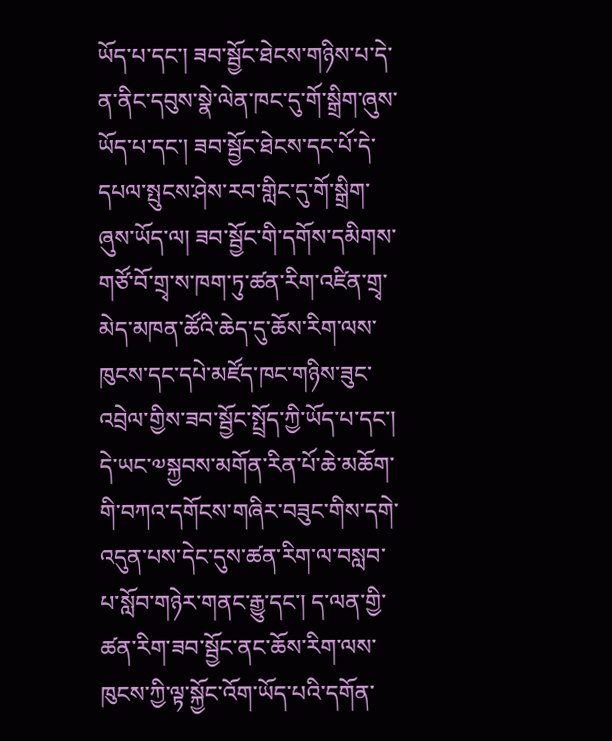ཡོད་པ་དང་། ཟབ་སྦྱོང་ཐེངས་གཉིས་པ་དེ་ན་ནིང་དབུས་སྣེ་ལེན་ཁང་དུ་གོ་སྒྲིག་ཞུས་ཡོད་པ་དང་། ཟབ་སྦྱོང་ཐེངས་དང་པོ་དེ་དཔལ་སྤུངས་ཤེས་རབ་གླིང་དུ་གོ་སྒྲིག་ཞུས་ཡོད་ལ། ཟབ་སྦྱོང་གི་དགོས་དམིགས་གཙོ་བོ་གྲྭ་ས་ཁག་ཏུ་ཚན་རིག་འཛིན་གྲྭ་མེད་མཁན་ཚོའི་ཆེད་དུ་ཆོས་རིག་ལས་ཁུངས་དང་དཔེ་མཛོད་ཁང་གཉིས་ཟུང་འབྲེལ་གྱིས་ཟབ་སྦྱོང་སྤྲོད་ཀྱི་ཡོད་པ་དང་། དེ་ཡང་༧སྐྱབས་མགོན་རིན་པོ་ཆེ་མཆོག་གི་བཀའ་དགོངས་གཞིར་བཟུང་གིས་དགེ་འདུན་པས་དེང་དུས་ཚན་རིག་ལ་བསླབ་པ་སློབ་གཉེར་གནང་རྒྱུ་དང་། ད་ལན་གྱི་ཚན་རིག་ཟབ་སྦྱོང་ནང་ཆོས་རིག་ལས་ཁུངས་ཀྱི་ལྟ་སྐྱོང་འོག་ཡོད་པའི་དགོན་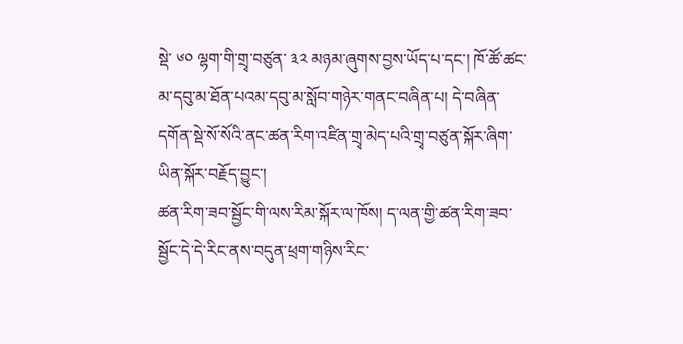སྡེ་ ༦༠ ལྷག་གི་གྲྭ་བཙུན་ ༣༢ མཉམ་ཞུགས་བྱས་ཡོད་པ་དང་། ཁོ་ཚོ་ཚང་མ་དབུ་མ་ཐོན་པའམ་དབུ་མ་སློབ་གཉེར་གནང་བཞིན་པ། དེ་བཞིན་དགོན་སྡེ་སོ་སོའི་ནང་ཚན་རིག་འཛིན་གྲྭ་མེད་པའི་གྲྭ་བཙུན་སྐོར་ཞིག་ཡིན་སྐོར་བརྗོད་བྱུང་།
ཚན་རིག་ཟབ་སྦྱོང་གི་ལས་རིམ་སྐོར་ལ་ཁོས། ད་ལན་གྱི་ཚན་རིག་ཟབ་སྦྱོང་དེ་དེ་རིང་ནས་བདུན་ཕྲག་གཉིས་རིང་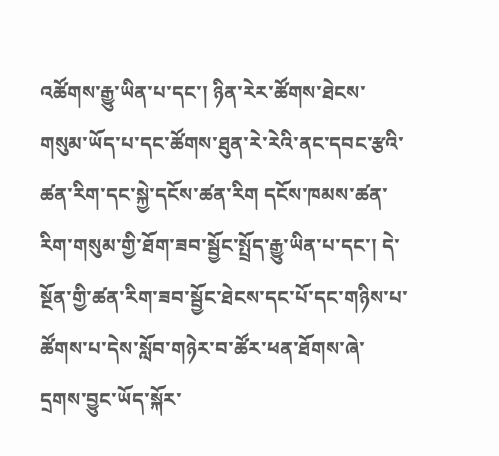འཚོགས་རྒྱུ་ཡིན་པ་དང་། ཉིན་རེར་ཚོགས་ཐེངས་གསུམ་ཡོད་པ་དང་ཚོགས་ཐུན་རེ་རེའི་ནང་དབང་རྩའི་ཚན་རིག་དང་སྐྱེ་དངོས་ཚན་རིག དངོས་ཁམས་ཚན་རིག་གསུམ་གྱི་ཐོག་ཟབ་སྦྱོང་སྤྲོད་རྒྱུ་ཡིན་པ་དང་། དེ་སྔོན་གྱི་ཚན་རིག་ཟབ་སྦྱོང་ཐེངས་དང་པོ་དང་གཉིས་པ་ཚོགས་པ་དེས་སློབ་གཉེར་བ་ཚོར་ཕན་ཐོགས་ཞེ་དྲགས་བྱུང་ཡོད་སྐོར་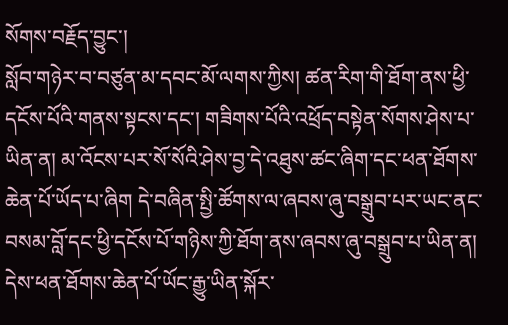སོགས་བརྗོད་བྱུང་།
སློབ་གཉེར་བ་བཙུན་མ་དབང་མོ་ལགས་ཀྱིས། ཚན་རིག་གི་ཐོག་ནས་ཕྱི་དངོས་པོའི་གནས་སྟངས་དང་། གཟིགས་པོའི་འཕྲོད་བསྟེན་སོགས་ཤེས་པ་ཡིན་ན། མ་འོངས་པར་སོ་སོའི་ཤེས་བྱ་དེ་འཐུས་ཚང་ཞིག་དང་ཕན་ཐོགས་ཆེན་པོ་ཡོད་པ་ཞིག དེ་བཞིན་སྤྱི་ཚོགས་ལ་ཞབས་ཞུ་བསྒྲུབ་པར་ཡང་ནང་བསམ་བློ་དང་ཕྱི་དངོས་པོ་གཉིས་ཀྱི་ཐོག་ནས་ཞབས་ཞུ་བསྒྲུབ་པ་ཡིན་ན། དེས་ཕན་ཐོགས་ཆེན་པོ་ཡོང་རྒྱུ་ཡིན་སྐོར་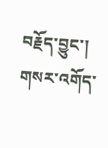བརྗོད་བྱུང་།
གསར་འགོད་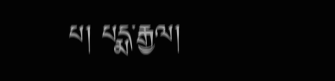པ། པདྨ་རྒྱལ།